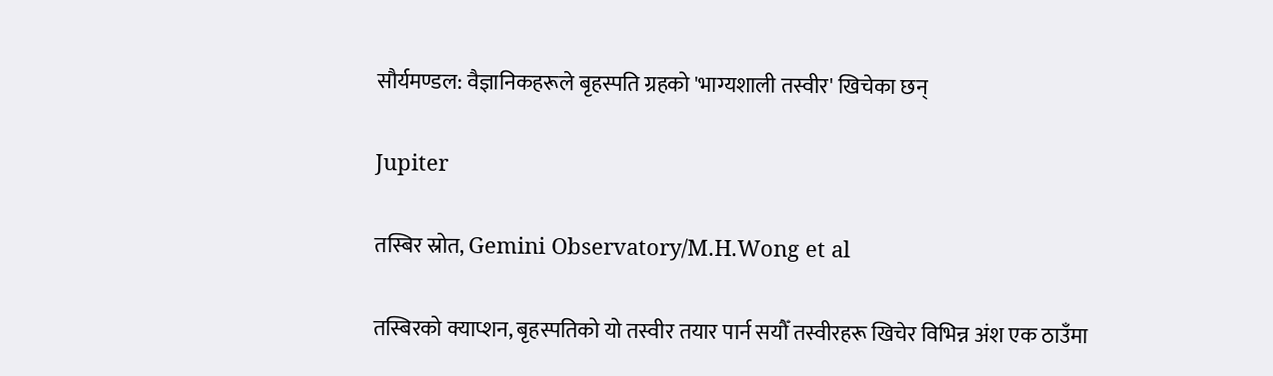सौर्यमण्डल: वैज्ञानिकहरूले बृहस्पति ग्रहको 'भाग्यशाली तस्वीर' खिचेका छन्

Jupiter

तस्बिर स्रोत, Gemini Observatory/M.H.Wong et al

तस्बिरको क्याप्शन, बृहस्पतिको यो तस्वीर तयार पार्न सयौँ तस्वीरहरू खिचेर विभिन्न अंश एक ठाउँमा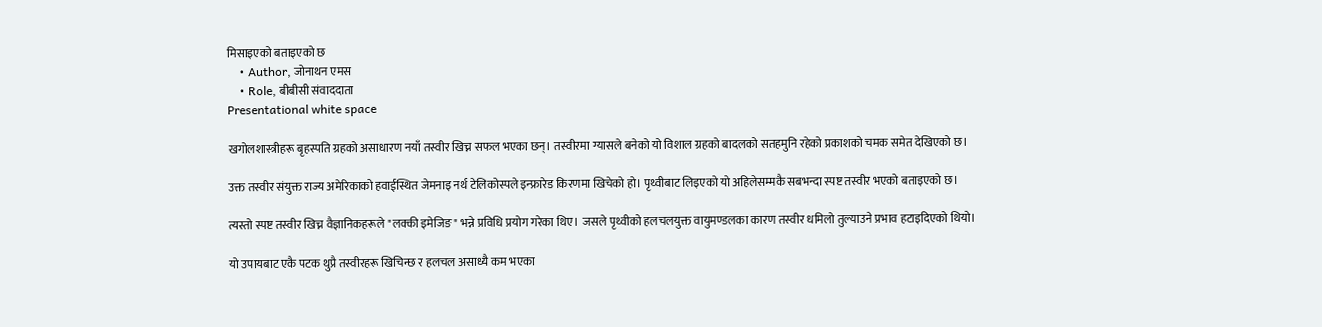मिसाइएको बताइएको छ
    • Author, जोनाथन एमस
    • Role, बीबीसी संवाददाता
Presentational white space

खगोलशास्त्रीहरू बृहस्पति ग्रहको असाधारण नयाँ तस्वीर खिच्न सफल भएका छन्। तस्वीरमा ग्यासले बनेको यो विशाल ग्रहको बादलको सतहमुनि रहेको प्रकाशको चमक समेत देखिएको छ।

उक्त तस्वीर संयुक्त राज्य अमेरिकाको हवाईस्थित जेमनाइ नर्थ टेलिकोस्पले इन्फ्रारेड किरणमा खिचेको हो। पृथ्वीबाट लिइएको यो अहिलेसम्मकै सबभन्दा स्पष्ट तस्वीर भएको बताइएको छ।

त्यस्तो स्पष्ट तस्वीर खिच्न वैज्ञानिकहरूले "लक्की इमेजिङ" भन्ने प्रविधि प्रयोग गरेका थिए। जसले पृथ्वीको हलचलयुक्त वायुमण्डलका कारण तस्वीर धमिलो तुल्याउने प्रभाव हटाइदिएको थियो।

यो उपायबाट एकै पटक थुप्रै तस्वीरहरू खिचिन्छ र हलचल असाध्यै कम भएका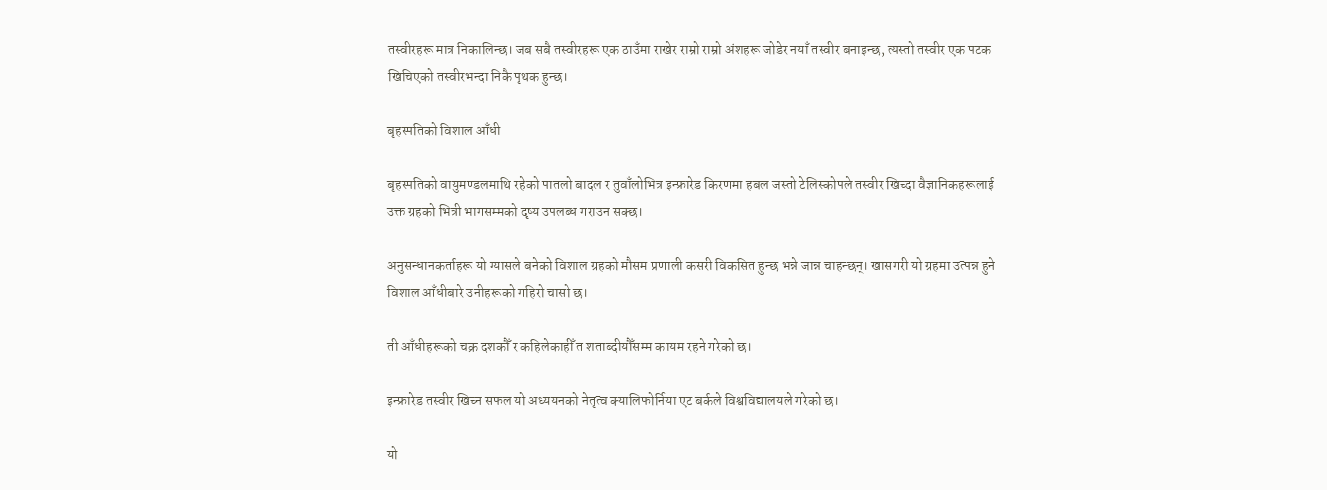तस्वीरहरू मात्र निकालिन्छ। जब सबै तस्वीरहरू एक ठाउँमा राखेर राम्रो राम्रो अंशहरू जोडेर नयाँ तस्वीर बनाइन्छ, त्यस्तो तस्वीर एक पटक खिचिएको तस्वीरभन्दा निकै पृथक हुन्छ।

बृहस्पतिको विशाल आँधी

बृहस्पतिको वायुमण्डलमाथि रहेको पातलो बादल र तुवाँलोभित्र इन्फ्रारेड किरणमा हबल जस्तो टेलिस्कोपले तस्वीर खिच्दा वैज्ञानिकहरूलाई उक्त ग्रहको भित्री भागसम्मको दृष्य उपलब्ध गराउन सक्छ।

अनुसन्धानकर्ताहरू यो ग्यासले बनेको विशाल ग्रहको मौसम प्रणाली कसरी विकसित हुन्छ भन्ने जान्न चाहन्छन्। खासगरी यो ग्रहमा उत्पन्न हुने विशाल आँधीबारे उनीहरूको गहिरो चासो छ।

ती आँधीहरूको चक्र दशकौँ र कहिलेकाहीँ त शताब्दीयौँसम्म कायम रहने गरेको छ।

इन्फ्रारेड तस्वीर खिच्न सफल यो अध्ययनको नेतृत्व क्यालिफोर्निया एट बर्कले विश्वविद्यालयले गरेको छ।

यो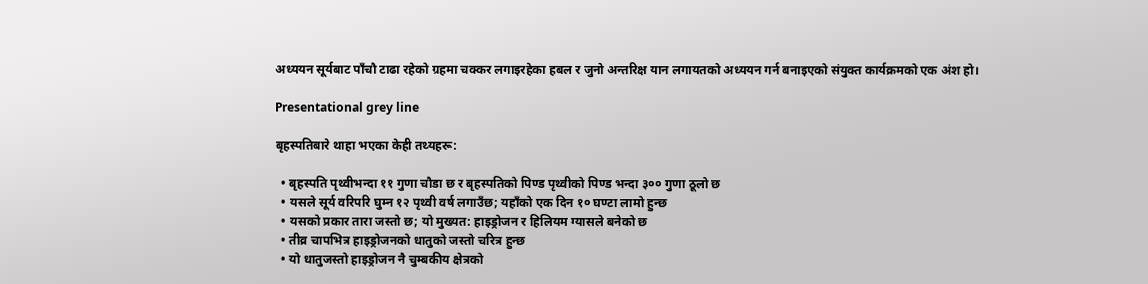अध्ययन सूर्यबाट पाँचौ टाढा रहेको ग्रहमा चक्कर लगाइरहेका हबल र जुनो अन्तरिक्ष यान लगायतको अध्ययन गर्न बनाइएको संयुक्त कार्यक्रमको एक अंश हो।

Presentational grey line

बृहस्पतिबारे थाहा भएका केही तथ्यहरू:

  • बृहस्पति पृथ्वीभन्दा ११ गुणा चौडा छ र बृहस्पतिको पिण्ड पृथ्वीको पिण्ड भन्दा ३०० गुणा ठूलो छ
  • यसले सूर्य वरिपरि घुम्न १२ पृथ्वी वर्ष लगाउँछ; यहाँको एक दिन १० घण्टा लामो हुन्छ
  • यसको प्रकार तारा जस्तो छ; यो मुख्यत: हाइड्रोजन र हिलियम ग्यासले बनेको छ
  • तीव्र चापभित्र हाइड्रोजनको धातुको जस्तो चरित्र हुन्छ
  • यो धातुजस्तो हाइड्रोजन नै चुम्बकीय क्षेत्रको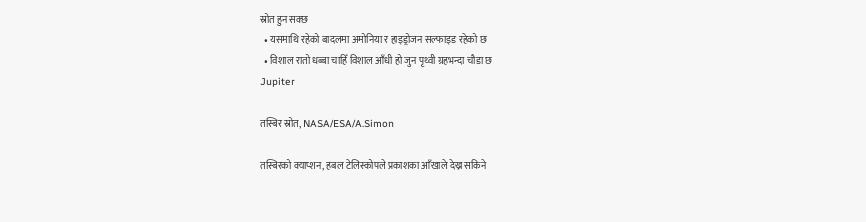स्रोत हुन सक्छ
  • यसमाथि रहेको बादलमा अमोनिया र हाइड्रोजन सल्फाइड रहेको छ
  • विशाल रातो धब्बा चाहिँ विशाल आँधी हो जुन पृथ्वी ग्रहभन्दा चौडा छ
Jupiter

तस्बिर स्रोत, NASA/ESA/A.Simon

तस्बिरको क्याप्शन, हबल टेलिस्कोपले प्रकाशका आँखाले देख्न सकिने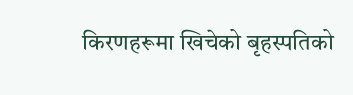किरणहरूमा खिचेको बृहस्पतिको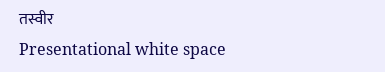तस्वीर
Presentational white space